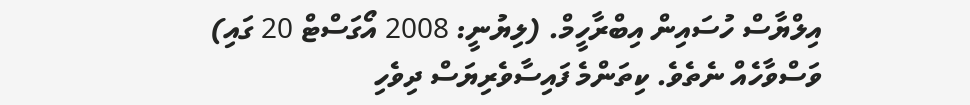އިލްޔާސް ހުސައިން އިބްރާހީމް. (ލިޔުނީ: 2008 އޯގަސްޓް 20 ގައި)
ވަސްވާހެއް ނެތެވެ. ކިތަންމެ ފައިސާވެރިޔަސް ދިވެހި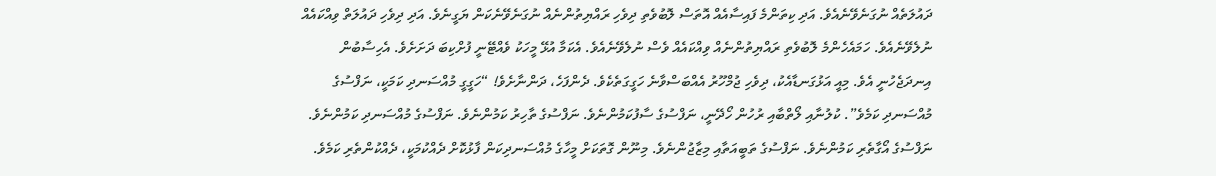ދައުލަތެއް ނުގަނެވޭނެއެވެ. އަދި ކިތަންމެ ފައިސާއެއް އޮތަސް ލޮބުވެތި ދިވެހި ރައްޔިތުންނެއް ނުގަނެވޭނެކަން ޔަގީނެވެ. އަދި ދިވެހި ދައުލަތް ވިއްކައެއް ނުލެވޭނެއެވެ. ހަމައެހެންމެ ލޮބުވެތި ރައްޔިތުންނެއް ވިއްކައެއް ވެސް ނުލެވޭނެއެވެ. އެކަމާ އުޅޭ މީހަކު ވެއްޓޭނީ ފުށްކިބަ ދަށަށެވެ. އެހިސާބުން އިނދަޖެހުނީ އެވެ. މިއީ އަޅުގަނޑާއެކު، ދިވެހި ޖުމްހޫރު އެއްބަސްވާނެ ހަގީގަތެކެވެ. ދެންފަހެ، ދަންނާށެވެ! “ހަގީގީ މުއްސަނދި ކަމަކީ، ނަފްސުގެ މުއްސަނދި ކަމެވެ”. ކުލުނާއި ލޯތްބާއި ރުހުން ހޯދޭނީ، ނަފްސުގެ ސާފުކަމުންނެވެ. ނަފްސުގެ ތާހިރު ކަމުންނެވެ. ނަފްސުގެ މުއްސަނދި ކަމުންނެވެ. ނަފްސުގެ އޯގާތެރި ކަމުންނެވެ. ނަފްސުގެ ތަބީއަތާއި މިޒާޖުންނެވެ. މިނޫން ގޮތަކަށް މީހާގެ މުއްސަނދިކަން ފާޅުކޮށް ދެއްކުމަކީ، ދެއްކުންތެރި ކަމެވެ.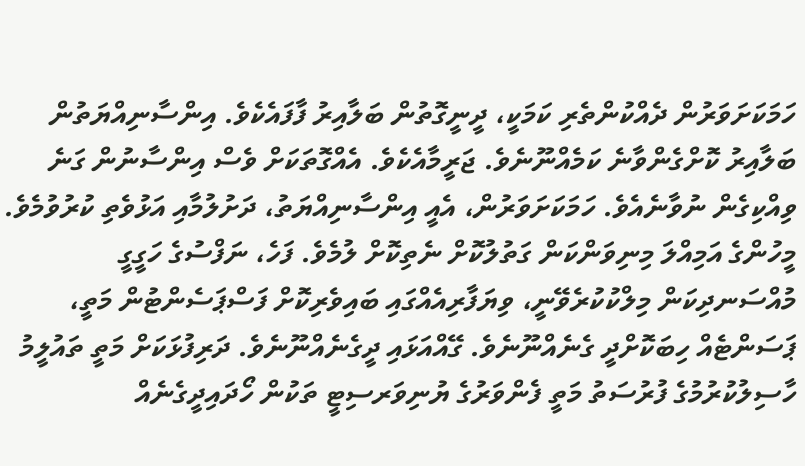ހަމަކަށަވަރުން ދެއްކުންތެރި ކަމަކީ، ދީނީގޮތުން ބަލާއިރު ފާފައެކެވެ. އިންސާނިއްޔަތުން ބަލާއިރު ކޮށްގެންވާނެ ކަމެއްނޫނެވެ. ޖަރީމާއެކެވެ. އެއްގޮތަކަށް ވެސް އިންސާނުން ގަނެ ވިއްކިގެން ނުވާނެއެވެ. ހަމަކަށަވަރުން، އެއީ އިންސާނިއްޔަތު، ދަށުލުމާއި އަޅުވެތި ކުރުވުމެވެ. މީހުންގެ އަމިއްލަ މިނިވަންކަން ގަތުލުކޮށް ނެތިކޮށް ލުމެވެ. ފަހެ، ނަފްސުގެ ހަގީގީ މުއްސަނދިކަން މިލްކުކުރެވޭނީ، ވިޔަފާރިއެއްގައި ބައިވެރިކޮށް ފަސްޕަސެންޓުން މަތީ، ޕަސަންޓެއް ހިބަކޮށްދީ ގެނެއްނޫނެވެ. ގޭއްއަޅައި ދީގެނެއްނޫނެވެ. ދަރިފުޅަކަށް މަތީ ތައުލީމު ހާސިލުކުރުމުގެ ފުރުސަތު މަތީ ފެންވަރުގެ ޔުނިވަރސިޓީ ތަކުން ހޯދައިދީގެނެއް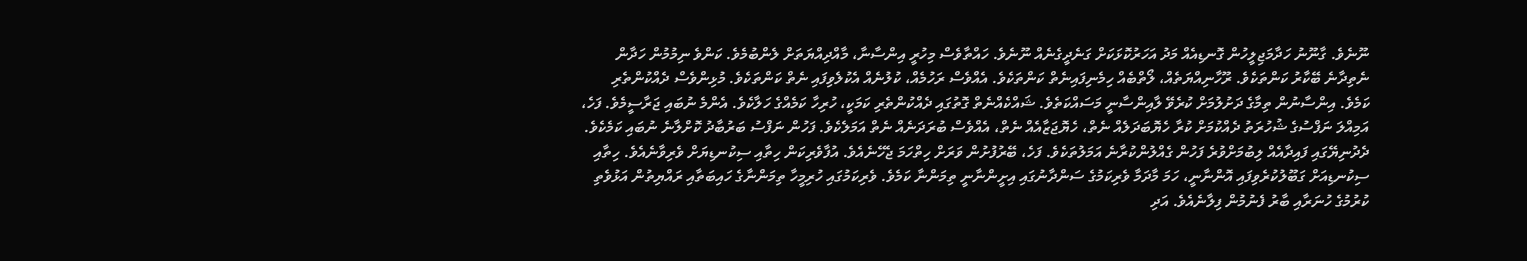ނޫނެވެ. ގާނޫނު ހަދާމަޖިލީހުން ގޮނޑިއެއް މަދު އަހަރުކޮޅަކަށް ގަނެދީގެނެއް ނޫނެވެ. ހައްތާވެސް މިހުރީ އިންސާނާ، މާއްދިއްޔަތަށް ލެންބުމެވެ. ކަންވެ ނިމުމުން ހަދާން ނެތިދާނެ ބޭކާރު ކަންތަކެވެ. ރޫހާނިއްޔަތެއް، ލޯތްބެއް ހިމެނިފައިނެތް ކަންތަކެވެ. އެއްވެސް ރަހުމެއް، ކުލުނެއް އެކުލެވިފައި ނެތް ކަންތަކެވެ. މުޅިންވެސް ދެއްކުންތެރި ކަމެވެ. އިންސާނުން ތިމާގެ ދަށުލުމަށް ކުރެވޭ ލާއިންސާނީ މަސައްކަތެވެ. ޝައްކެއްނެތް ގޮތުގައި ދެއްކުންތެރި ކަމަކީ، ހުރިހާ ކަމެއްގެ ހަލާކެވެ. އެންމެ ނުބައި ޖަރާސީމެވެ. ފަހެ، އަމިއްލަ ނަފްސުގެ ޝުހުރަތު ދެއްކުމަށް ކުރާ ހެޔޮބަދަލެއް ނެތް، ހެޔޮޖަޒާއެއް ނެތް، އެއްވެސް ބުރަދަނެއް ނެތް އަމަލެކެވެ. ފަހުން ނަފްސު ބަރުބާދު ކޮށްލާނެ ނުބައި ކަމެކެވެ. ދެދުނިޔޭގައި ފައިދާއެއް ލިބުމަށްވުރެ ފަހުން ގެއްލުންކުރާނެ އަމަލުތަކެވެ. ފަހެ، ބޭރުފުށުން ވަރަށް ހިތްހަމަ ޖެހޭނެއެވެ. އުފާވެރިކަން ހިތާއި ސިކުނޑިޔަށް ވެރިވާނެއެވެ. ހިތާއި ސިކުނޑިއަށް ގަބޫލުކުރެވިފައި އޮންނާނީ، ހަމަ މާދަމާ ވެރިކަމުގެ ސަންދާނުގައި އިށީންނާނީ ތިމަންނާ ކަމެވެ. ވެރިކަމުގައި ހުރިމީހާ ތިމަންނާގެ ހައިބަތާއި ރައްޔިތުން އަޅުވެތި ކުރުމުގެ ހުނަރާއި ބާރު ފެނުމުން ފިލާނެއެވެ. އަދި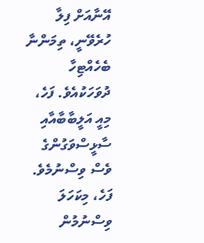އޭނާއަށް ފިލާ ހުރެވޭނީ، ތިމަންނާ ބެހެއްޓިހާ ދުވަހަކުއެވެ. ފަހެ، މިއީ އަލީބާބާއާއި ސާޅީސްވަގުންގެ ވެސް ވިސްނުމެވެ. ފަހެ، މިކަހަލަ ވިސްނުމުން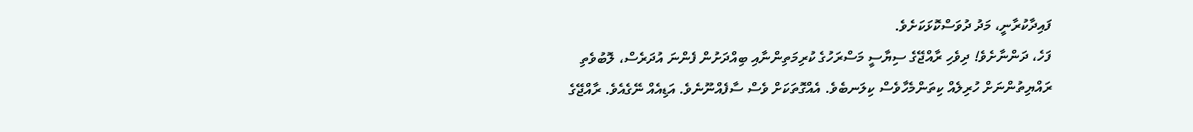ފައިދާކުރާނީ، މަދު ދުވަސްކޮޅަކަށެވެ.
ފަހެ، ދަންނާށެވެ! ދިވެހި ރާއްޖޭގެ ސިޔާސީ މަސްރަހުގެ ކުރިމަތިންނާއި ބިއްދަށުން ފެންނަ އުދަރެސް، ލޮބުވެތި ރައްޔިތުންނަށް ހުރިލެއް ކިތަންމެހާވެސް ކިލަނބެވެ. އެއްގޮތަކަށް ވެސް ސާފެއްނޫނެވެ. އަޑިއެއް ނޭގެއެވެ. ރާއްޖޭގެ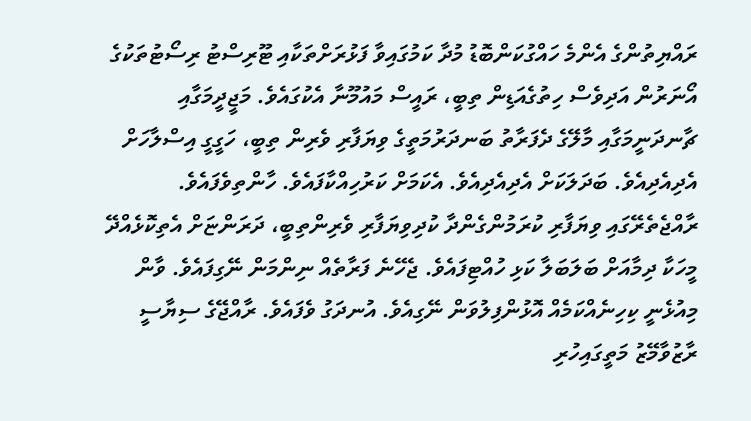ރައްޔިތުންގެ އެންމެ ހައްގުކަންބޮޑު މުދާ ކަމުގައިވާ ފަޅުރަށްތަކާއި ޓޫރިސްޓު ރިސޯޓުތަކުގެ އޯނަރުން އަދިވެސް ހިތުގެއަޑިން ތިބީ، ރައީސް މައުމޫނާ އެކުގައެވެ. މަޖީދީމަގާއި ޗާނދަނީމަގާއި މާލޭގެ ދެފަރާތު ބަނދަރުމަތީގެ ވިޔަފާރި ވެރިން ތިބީ، ހަގީގީ އިސްލާހަށް އެދިއެދިއެވެ. ބަދަލަކަށް އެދިއެދިއެވެ. އެކަމަށް ކަރުހިއްކާފައެވެ. ހާންތިވެފައެވެ. ރާއްޖެތެރޭގައި ވިޔަފާރި ކުރަމުންގެންދާ ކުދިވިޔަފާރި ވެރިންތިބީ، ދަރަންޏަށް އެތިކޮޅެއްދޭ މީހަކާ ދިމާއަށް ބަލަބަލާ ކަޅި ހުއްޓިފައެވެ. ޖެހޭނެ ފަރާތެއް ނިންމަން ނޭގިފައެވެ. ވާން މިއުޅެނީ ކިހިނެއްކަމެއް އޮޅުންފިލުވަން ނޭގިއެވެ. އުނދަގު ވެފައެވެ. ރާއްޖޭގެ ސިޔާސީ ރާޒުވާމޭޒު މަތީގައިހުރި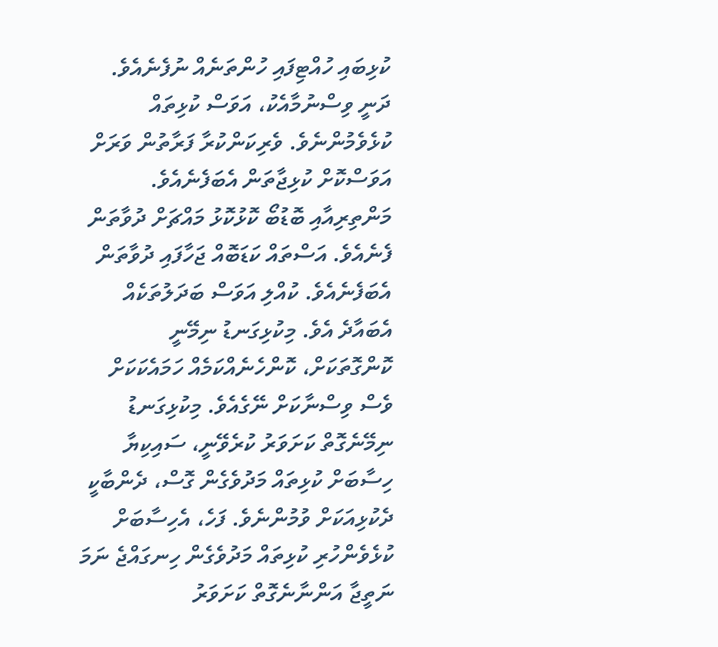ކުޅިބައި ހުއްޓިފައި ހުންތަނެއް ނުފެނެއެވެ. ދަނީ ވިސްނުމާއެކު، އަވަސް ކުޅިތައް ކުޅެވެމުންނެވެ. ވެރިކަންކުރާ ފަރާތުން ވަރަށް އަވަސްކޮށް ކުޅިޖާތަން އެބަފެނެއެވެ. މަންތިރިއާއި ބޮޑުބޯ ކޮޅުކޮޅު މައްޗަށް ދުވާތަން ފެނެއެވެ. އަސްތައް ކަޑަބޮއް ޖަހާފައި ދުވާތަން އެބަފެނެއެވެ. ކުއްލި އަވަސް ބަދަލުތަކެއް އެބައާދެ އެވެ. މިކުޅިގަނޑު ނިމޭނީ ކޮންގޮތަކަށް، ކޮންހެނެއްކަމެއް ހަމައެކަކަށް ވެސް ވިސްނާކަށް ނޭގެއެވެ. މިކުޅިގަނޑު ނިމޭނެގޮތް ކަށަވަރު ކުރެވޭނީ، ސައިކިޔާ ހިސާބަށް ކުޅިތައް މަދުވެގެން ގޮސް، ދެންބާކީ ދެކުޅިއަކަށް ވުމުންނެވެ. ފަހެ، އެހިސާބަށް ކުޅެވެންހުރި ކުޅިތައް މަދުވެގެން ހިނގައްޖެ ނަމަ ނަތީޖާ އަންނާނެގޮތް ކަށަވަރު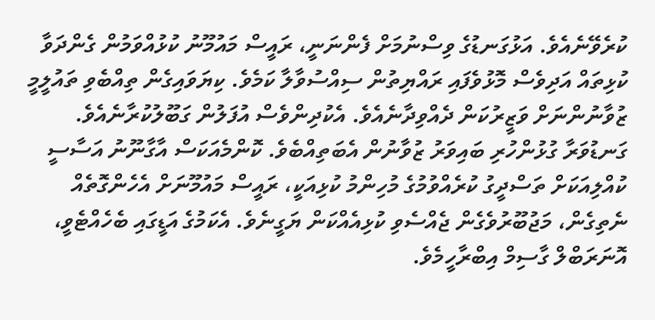ކުރެވޭނެއެވެ. އަޅުގަނޑުގެ ވިސްނުމަށް ފެންނަނީ، ރައީސް މައުމޫނު ކުޅުއްވަމުން ގެންދަވާ ކުޅިތައް އަދިވެސް މޮޅުވެފައި ރައްޔިތުން ސިއްސުވާލާ ކަމެވެ. ކިޔަވައިގެން ތިއްބެވި ތައުލީމީ ޒުވާނުންނަށް ވަޒީރުކަން ދެއްވިދާނެއެވެ. އެކުދިންވެސް އުފަލުން ގަބޫލުކުރާނެއެވެ. ގަނޑުވަރާ ގުޅުންހުރި ބައިވަރު ޒުވާނުން އެބަތިއްބެވެ. ކޮންމެއަކަސް އާގާނޫނު އަސާސީ ކުއްލިއަކަށް ތަސްދީގު ކުރެއްވުމުގެ މުހިންމު ކުޅިއަކީ، ރައީސް މައުމޫނަށް އެހެންގޮތެއް ނެތިގެން، މަޖުބޫރުވެގެން ޖެއްސެވި ކުޅިއެއްކަން ޔަގީނެވެ. އެކަމުގެ އަޑީގައި ބެހެއްޓެވީ، އޮނަރަބްލް ގާސިމް އިބްރާހީމެވެ.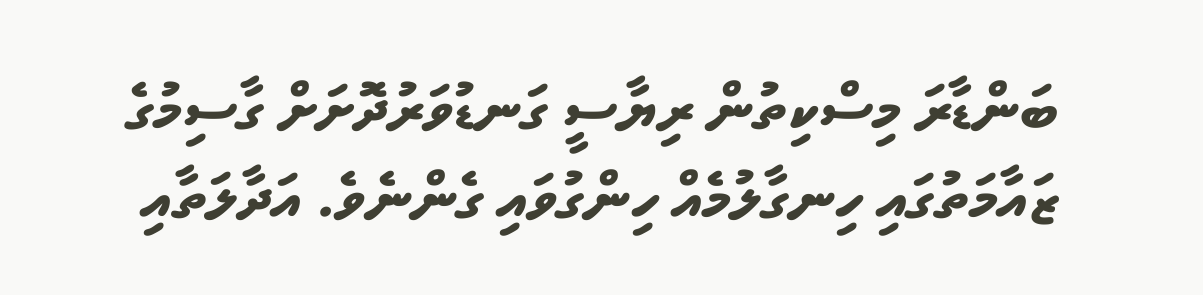ބަންޑާރަ މިސްކިތުން ރިޔާސީ ގަނޑުވަރުދޮށަށް ގާސިމުގެ ޒައާމަތުގައި ހިނގާލުމެއް ހިންގުވައި ގެންނެވެ. އަދާލަތާއި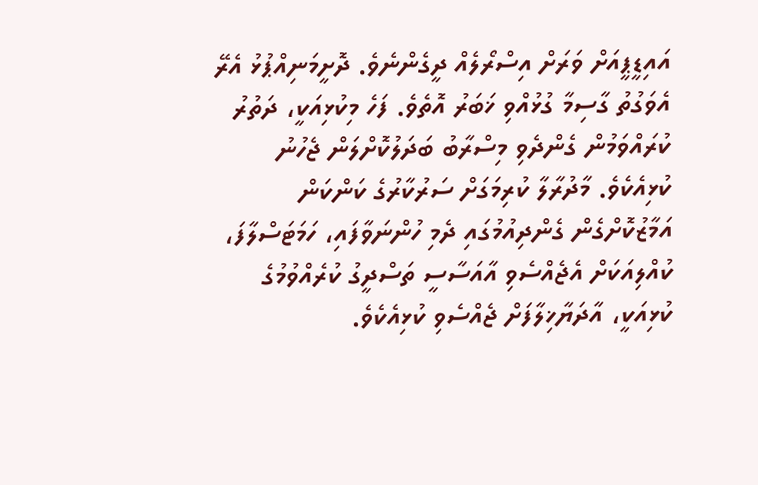އައިޑީޕީއަށް ވަރަށް އިސްރޯލެއް ދީގެންނެވެ. ދޮށީމަނިއްޕުޅު އެރޭ އެވަގުތު ގާސިމާ ގުޅުއްވި ޚަބަރު އޮތެވެ. ފަހެ މިކުޅިއަކީ، ދަތުރު ކުރައްވަމުން ގެންދެވި މިސްރާބު ބަދަލުކޮށްލަން ޖެހުނު ކުޅިއެކެވެ. މާދުރާލާ ކުރިމަގަށް ސަރުކާރުގެ ކަންކަން އަމާޒުކޮށްގެން ގެންދިއުމުގައި ދެމި ހުންނަވާފައި، ހަމަޓަސްލާފަ، ކުއްލިއަކަށް އެޖެއްސެވި އާއަސާސީ ތަސްދީގު ކުރެއްވުމުގެ ކުޅިއަކީ، އާދަޔާޚިލާފަށް ޖެއްސެވި ކުޅިއެކެވެ.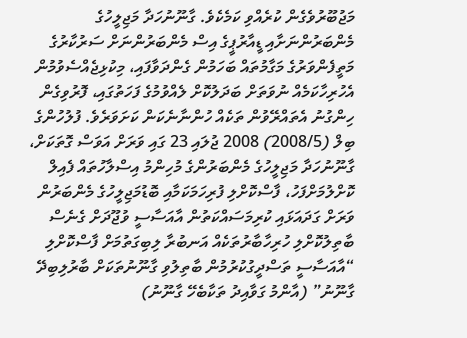މަޖުބޫރުވެގެން ކުރެއްވި ކަމެކެވެ. ގާނޫނުހަދާ މަޖިލީހުގެ މެންބަރުންނަށާއި ޑީއާރުޕީގެ އިސް މެންބަރުންނަށް ސަރުކާރުގެ މަތީފެންވަރުގެ މަގާމުތައް ބަހަމުން ގެންދަވާފައި، މިކުޅިޖެއްސެވުމުން އެހުރިހާކަމެއް ނުވަތަށް ބަދަލުކޮށް ލެއްވުމުގެ ފަހަތުގައި، ފޮރުވިގެން ހިންގުނު އެތައްރޭވުން ތަކެއް ހުންނާނެކަން ކަށަވަރެވެ. ފުލުހުންގެ ބިލް (2008/5) 2008 ޖުލައި 23 ގައި ވަރަށް އަވަސް ގޮތަކަށް، ގާނޫނުހަދާ މަޖިލީހުގެ މެންބަރުންގެ މުހިންމު އިސްލާހުތައް ފެއިލް ކޮށްލުމަށްފަހު، ފާސްކޮށްލި ފުރިހަމަކަމާއި ބޮޑުމަޖިލީހުގެ މެންބަރުން ވަރަށް ގަދައަޅައި ކުރިމަސައްކަތުން އާއަސާސީ ވުޖޫދަށް ގެނެސް ބާތިލުކޮށްލި ހުރިހާބާރުތަކެއް އަނބުރާ ލިބިގަތުމަށް ފާސްކޮށްލި “އާއަސާސީ ތަސްދީގުކުރުމުން ބާތިލުވި ގާނޫނުތަކަށް ބާރުލިބިދޭ ގާނޫނު” (އާންމު ގަވާއިދު ތަކާބެހޭ ގާނޫނު)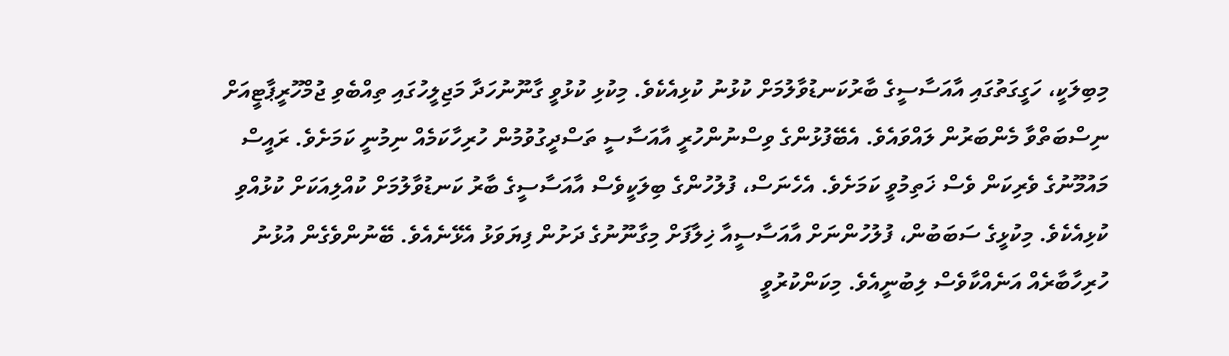މިބިލަކީ، ހަގީގަތުގައި އާއަސާސީގެ ބާރުކަނޑުވާލުމަށް ކުޅުނު ކުޅިއެކެވެ. މިކުޅި ކުޅުވީ ގާނޫނުހަދާ މަޖިލީހުގައި ތިއްބެވި ޖުމްހޫރީޕާޓީއަށް ނިސްބަތްވާ މެންބަރުން ލައްވައެވެ. އެބޭފުޅުންގެ ވިސްނުންހުރީ އާއަސާސީ ތަސްދީގުވުމުން ހުރިހާކަމެއް ނިމުނީ ކަމަށެވެ. ރައީސް މައުމޫނުގެ ވެރިކަން ވެސް ޚަތިމުވީ ކަމަށެވެ. އެހެނަސް، ފުލުހުންގެ ބިލަކީވެސް އާއަސާސީގެ ބާރު ކަނޑުވާލުމަށް ކުއްލިއަކަށް ކުޅުއްވި ކުޅިއެކެވެ. މިކުޅީގެ ސަބަބުން، ފުލުހުންނަށް އާއަސާސީއާ ޚިލާފަށް މިގާނޫނުގެ ދަށުން ފިޔަވަޅު އެޅޭނެއެވެ. ބޭނުންވެގެން އުޅުނު ހުރިހާބާރެއް އަނެއްކާވެސް ލިބުނީއެވެ. މިކަންކުރުވީ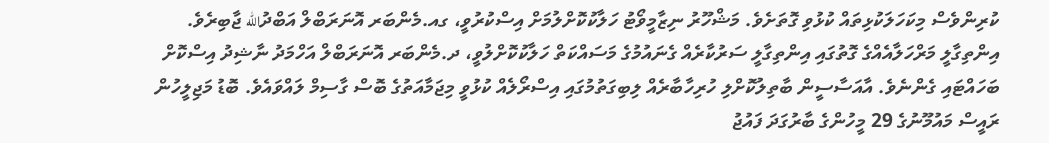ކުރިންވެސް މިކަހަލަކުޅިތައް ކުޅުވި ގޮތަށެވެ. މަޝްހޫރު ނިޒާމީވޯޓު ހަލާކުކޮށްލުމަށް އިސްކުރުވީ، ގއ.މެންބަރ އޮނަރަބްލް އަބްދުالله ޖާބިރެވެ. އިންތިގާލީ މަރްހަލާއެއްގެ ގޮތުގައި އިންތިގާލީ ސަރުކާރެއް ގެނައުމުގެ މަސައްކަތް ހަލާކުކޮށްލުވީ، ދ.މެންބަރ އޮނަރަބްލް އަހްމަދު ނާޝިދު އިސްކޮށް ބަހައްޓައި ގެންނެވެ. އާއަސާސީން ބާތިލުކޮށްލި ހުރިހާބާރެއް ލިބިގަތުމުގައި އިސްރޯލެއް ކުޅުވީ މިޖަމާއަތުގެ ބޮސް ގާސިމް ލައްވައެވެ. ބޮޑު މަޖިލީހުން ރައީސް މައުމޫނުގެ 29 މީހުންގެ ބާރުގަދަ ފައުޖު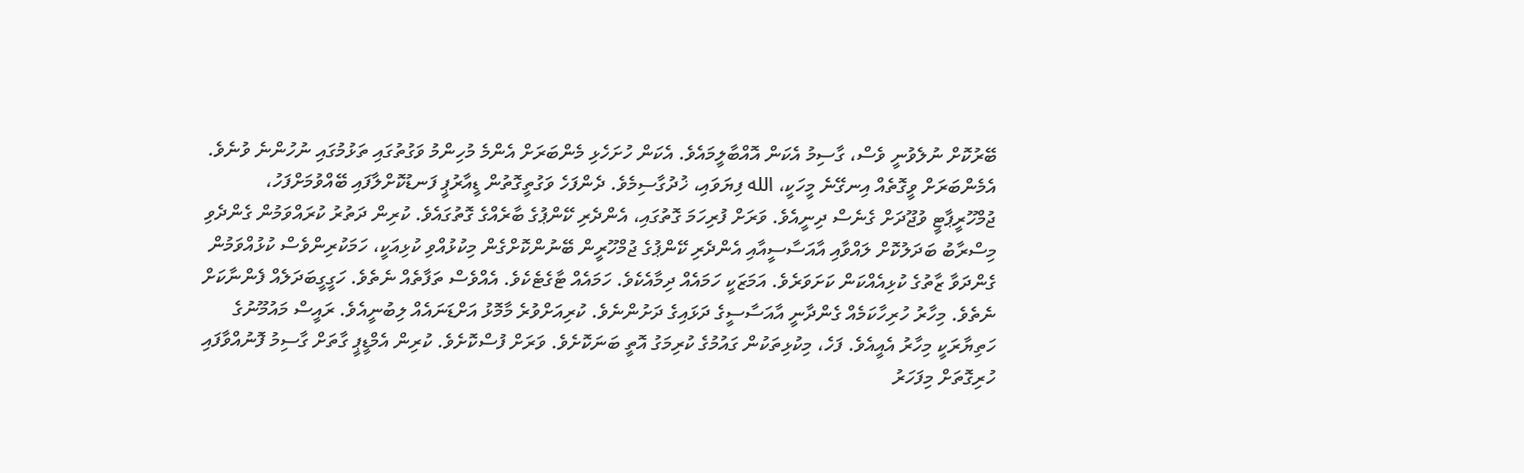ބޭރުކޮށް ނުލެވުނީ ވެސް، ގާސިމު އެކަން އޮއްބާލީމައެވެ. އެކަން ހުށަހެޅި މެންބަރަށް އެންމެ މުހިންމު ވަގުތުގައި ތަޅުމުގައި ނުހުންނެ ވުނެވެ. އެމެންބަރަށް ވީގޮތެއް އިނގޭނެ މީހަކީ، الله ފިޔަވައި، ޚުދުގާސިމެވެ. ދެންފަހެ ވަގުތީގޮތުން ޑީއާރުޕީ ފަނޑުކޮށްލާފައި ބޭއްވުމަށްފަހު، ޖުމްހޫރީޕާޓީ ވުޖޫދަށް ގެނެސް ދިނީއެވެ. ވަރަށް ފުރިހަމަ ގޮތުގައި، އެންދެރި ކޭންޕުގެ ބާރެއްގެ ގޮތުގައެވެ. ކުރިން ދަތުރު ކުރައްވަމުން ގެންދެވި މިސްރާބު ބަދަލުކޮށް ލައްވާއި އާއަސާސީއާއި އެންދެރި ކޭންޕުގެ ޖުމްހޫރީން ބޭނުންކޮށްގެން މިކުޅުއްވި ކުޅިއަކީ، ހަމަކުރިންވެސް ކުޅުއްވަމުން ގެންދަވާ ޒާތުގެ ކުޅިއެއްކަން ކަށަވަރެވެ. އަމަޒަކީ ހަމައެއް ދިމާއެކެވެ. ހަމައެއް ޓާގެޓެކެވެ. އެއްވެސް ތަފާތެއް ނެތެވެ. ހަގީގީބަދަލެއް ފެންނާކަށް ނެތެވެ. މިހާރު ހުރިހާކަމެއް ގެންދާނީ އާއަސާސީގެ ދަޅައިގެ ދަށުންނެވެ. ކުރިއަށްވުރެ މާމޮޅު އަށްޑަނައެއް ލިބުނީއެވެ. ރައީސް މައުމޫނުގެ ހަތިޔާރަކީ މިހާރު އެއީއެވެ. ފަހެ، މިކުޅިތަކުން ގައުމުގެ ކުރިމަގު އޮތީ ބަނަކޮށެވެ. ވަރަށް ފުސްކޮށެވެ. ކުރިން އެމްޑީޕީ ގާތަށް ގާސިމު ފޮނުއްވާފައި ހުރިގޮތަށް މިފަހަރު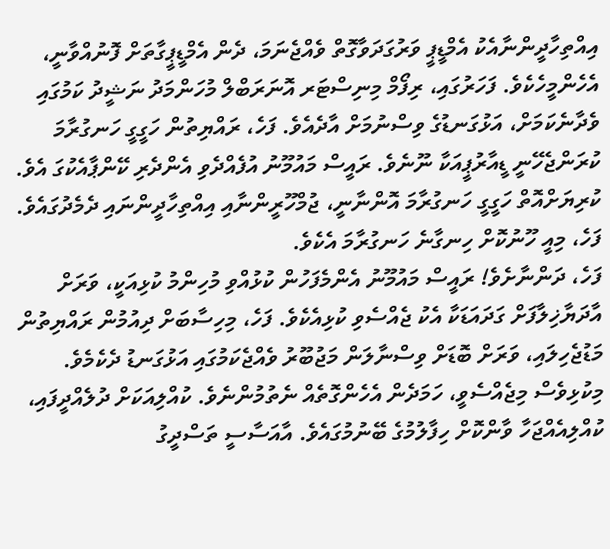އިއްތިހާދީންނާއެކު އެމްޑީޕީ ވަރުގަދަވާގޮތް ވެއްޖެނަމަ، ދެން އެމްޑީޕީގާތަށް ފޮނުއްވާނީ، އެހެންމީހެކެވެ. ފަހަރުގައި، ރިފޯމް މިނިސްޓަރ އޮނަރަބްލް މުހަންމަދު ނަޝީދު ކަމުގައި ވެދާނެކަމަށް، އަޅުގަނޑުގެ ވިސްނުމަށް އާދެއެވެ. ފަހެ، ރައްޔިތުން ހަގީގީ ހަނގުރާމަ ކުރަންޖެހޭނީ ޑީއާރުޕީއަކާ ނޫނެވެ. ރައީސް މައުމޫނު އުފެއްދެވި އެންދެރި ކޭންޕާއެކުގަ އެވެ. ކުރިޔަށްއޮތް ހަގީގީ ހަނގުރާމަ އޮންނާނީ، ޖުމްހޫރީންނާއި އިއްތިހާދީންނައި ދެމެދުގައެވެ. ފަހެ، މިއީ ހޫނުކޮށް ހިނގާނެ ހަނގުރާމަ އެކެވެ.
ފަހެ، ދަންނާށެވެ! ރައީސް މައުމޫނު އެންމެފަހުން ކުޅުއްވި މުހިންމު ކުޅިއަކީ، ވަރަށް އާދަޔާޚިލާފަށް ގަދައަޑަކާ އެކު ޖެއްސެވި ކުޅިއެކެވެ. ފަހެ، މިހިސާބަށް ދިއުމުން ރައްޔިތުން މަޑުޖެހިލައި، ވަރަށް ބޮޑަށް ވިސްނާލަން މަޖުބޫރު ވެއްޖެކަމުގައި އަޅުގަނޑު ދެކެމެވެ. މިކުޅިވެސް މިޖެއްސެވީ، ހަމަދެން އެހެންގޮތެއް ނެތުމުންނެވެ. ކުއްލިއަކަށް ދުލެއްދީފައި، ކުއްލިއެއްޖަހާ ވާންކޮށް ހިފާލުމުގެ ބޭނުމުގައެވެ. އާއަސާސީ ތަސްދީގު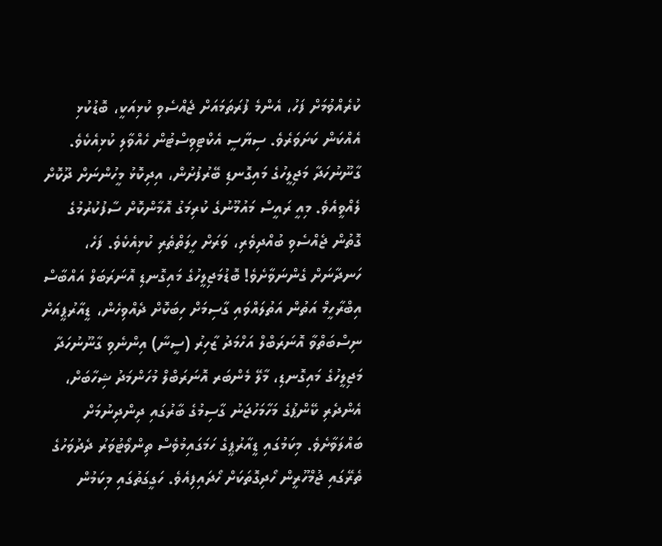ކުރެއްވުމަށް ފަހު، އެންމެ ފުރަތަމައަށް ޖެއްސެވި ކުޅިއަކީ، ބޮޑުކުޅި އެއްކަން ކަށަވަރެވެ. ސިޔާސީ އެކްޓިވިސްޓުން ހެއްވާލި ކުޅިއެކެވެ. ގާނޫނުހަދާ މަޖިލީހުގެ މައިގޮނޑި ބޭރުފުށުން، އިދިކޮޅު މީހުންނަށް ދޫކޮށް ލެއްވީއެވެ. މިއީ ރައީސް މައުމޫނުގެ ކުރިމަގު އޮމާންކޮށް ސާފުކުރުމުގެ ގޮތުން ޖެއްސެވި ބުއްދިވެރި، ވަރަށް ހީލަތްތެރި ކުޅިއެކެވެ. ފަހެ، ހަނދާނަށް ގެންނަވާށެވެ! ބޮޑުމަޖިލީހުގެ މައިގޮނޑި އޮނަރަބަލް އައްބާސް އިބްރާހީމް އަތުން އަތުލައްވައި ގާސިމަށް ހިބަކޮށް ދެއްވިހެން، ޑީއާރުޕީއަށް ނިސްބަތްވާ އޮނަރަބްލް އަހްމަދު ޒާހިރު (ސީނާ) އިންނެވި ގާނޫނުހަދާ މަޖިލީހުގެ މައިގޮނޑި، މާލޭ މެންބަރ އޮނަރަބްލް މުހަންމަދު ޝިހާބަށް، އެންދެރި ކޭންޕުގެ މަހާމަހުޖަނު ގާސިމުގެ ބާރުގައި ދިންދިނުމަށް ބައްލަވާށެވެ. މިކަމުގައި ޑީއާރުޕީގެ ހަމަގައިމުވެސް ތިންވޯޓުވަރު ދެދުވަހުގެ ތެރޭގައި ޖުމްހޫރީން ހޯދިގޮތަކަށް ހޯދައިފިއެވެ. ހަގީގަތުގައި މިކަމުން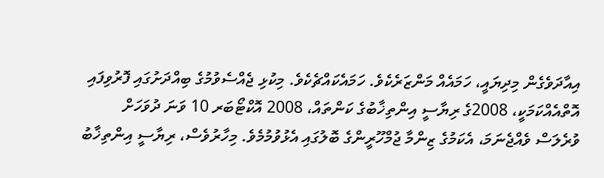އިއާދަވެގެން މިދިޔައީ، ހަމައެއް މަންޒަރެކެވެ. ހަމައެކައްޗެކެވެ. މިކުޅި ޖެއްސެވުމުގެ ބިއްދަށުގައި ފޮރުވިފައި އޮތްއެއްކަމަކީ، 2008ގެ ރިޔާސީ އިންތިޚާބުގެ ކަންތައް، 2008 އޮކްޓޯބަރ 10 ވަނަ ދުވަހަށް ވުރެލަސް ވެއްޖެނަމަ، އެކަމުގެ ޒިންމާ ޖުމްހޫރީންގެ ބޮލުގައި އެޅުވުމުމެވެ. މިހާރުވެސް، ރިޔާސީ އިންތިޚާބު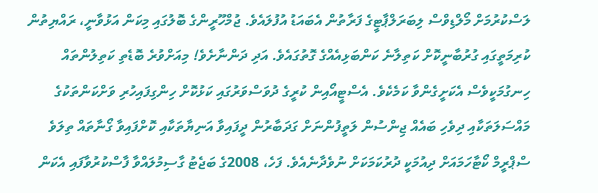ލަސްކުރުމަށް މޯލްޑިވްސް ލިބަރަލްޕާޓީގެ ފަރާތުން އެބައަޑު އުފުލައެވެ. ޖުމްހޫރީންގެ ބޮލުގައި މިކަން އަޅުވާނީ، ރައްޔިތުން ކުރިމަތީގައި ގުރުބާނީކޮށް ކަތިލާނެ ކަންބަޅިއެއްގެ ގޮތުގައެވެ. އަދި ދަންނާށެވެ! މިއަށްވުރެ ބޮޑެތި ކަތިލުންތައް ހިނގުމަކީވެސް އެކަށީގެންވާ ކަމެކެވެ. އެސްޓީއޯއިން ކުރީގެ ދުވަސްވަރުގައި ކަޅުކޮށް ހިންގިފައިހުރި ވަށްކަންތަކުގެ މައްސަލަތަކާއި ދިވެހި ބައެއް ޖިންސުން ލަތީފުންނަށް ގަދަބާރުން ދީފައިވާ އަނިޔާތަކާއި ކޮށްފައިވާ ގޯނާތައް ތިލަވެ ސްޕްރީމް ކޯޓާހަމައަށް ދިއުމަކީ ދުރުކަމަކަށް ނުވެދާނެއެވެ. ފަހެ، 2008ގެ ބަޖެޓު ގާސިމުލައްވާ ފާސްކުރުވާފައި އެކަން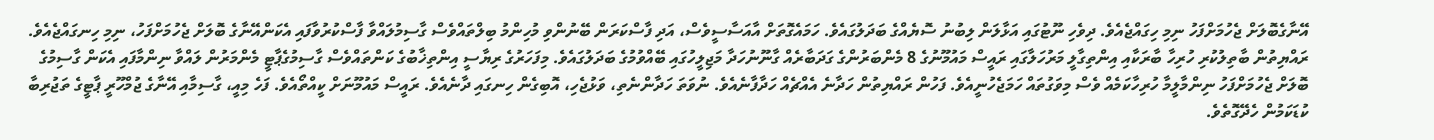އޭނާގެބޮލަށް ޖެހުމަށްފަހު ނިމި ހިގައްޖެއެވެ. ދިވެހި ނޫޓުގައި އަޅާލަން ލިބުނު ސޮޔެއްގެ ބަދަލުގައެވެ. ހަމައެގޮތަށް އާއަސާސީވެސް، އަދި ފާސްކަރަން ބޭނުންވި މުހިންމު ބިލްތައްވެސް ގާސިމުލައްވާ ފާސްކުރުވާފައި އެކަންއޭނާގެ ބޮލަށް ޖެހުމަށްފަހު، ނިމި ހިނގައްޖެއެވެ. ރައްޔިތުން ބާތިލުކުރި ހުރިހާ ބާރަކާއި އިންތިގާލީ މަރުހަލާގައި ރައީސް މައުމޫނުގެ 8 މެންބަރުންގެ ގަދަބާރެއް ގާނޫނުހަދާ މަޖިލީހުގައި ބޭއްވުމުގެ ބަދަލުގައެވެ. މިފަހަރުގެ ރިޔާސީ އިންތިޚާބުގެ ކަންތައްވެސް ގާސިމުގެޕާޓީ މެންމަރުން ލައްވާ ނިންމާފައި އެކަން ގާސިމުގެ ބޮލަށް ޖެހުމަށްފަހު ނިންމާލީމާ ހުރިހާކަމެއް ވެސް މިވަގުތައް ހަމަޖެހުނީއެވެ. ފަހުން ރައްޔިތުން ހަދާނެ އެއްޗެއް ހަދާފާނެއެވެ. ނުވަތަ ހަދާންނެތި، ވަޅުޖެހި، އޮބިގެން ހިނގައި ދާނެއެވެ. ރައީސް މައުމޫނަށް ކީއްތޯއެވެ. ފަހެ މިއީ، ގާސިމާއި އޭނާގެ ޖުމްހޫރީ ޕާޓީގެ ތަޖުރިބާ ކުޑަކަމުން ހެދޭގޮތެވެ.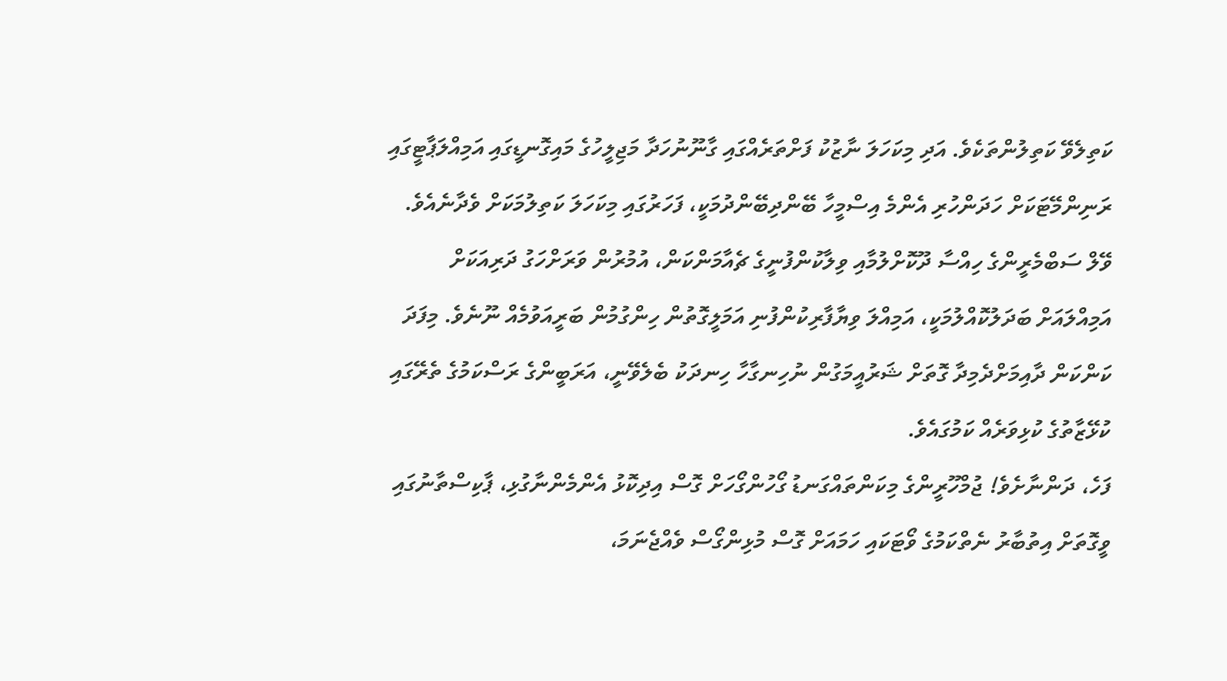ކަތިލެވޭ ކަތިލުންތަކެވެ. އަދި މިކަހަލަ ނާޒުކު ފަށްތަރެއްގައި ގާނޫނުހަދާ މަޖިލީހުގެ މައިގޮނޑީގައި އަމިއްލަޕާޓީގައި ރަނިންމޭޓަކަށް ހަދަންހުރި އެންމެ އިސްމީހާ ބޭންދިބޭންދުމަކީ، ފަހަރުގައި މިކަހަލަ ކަތިލުމަކަށް ވެދާނެއެވެ. ވޭލް ސަބްމެރީންގެ ހިއްސާ ދޫކޮށްލުމާއި ވިލާކުންފުނީގެ ޗެއާމަންކަން، އުމުރުން ވަރަށްހަގު ދަރިއަކަށް އަމިއްލައަށް ބަދަލުކޮއްލުމަކީ، އަމިއްލަ ވިޔާފާރިކުންފުނި އަމަލީގޮތުން ހިންގުމުން ބަރީއަވުމެއް ނޫނެވެ. މިފަދަ ކަންކަން ދާއިމަށްދެމިދާ ގޮތަށް ޝަރުއީމަގުން ނުހިނގާހާ ހިނދަކު ބެލެވޭނީ، އަރަބީންގެ ރަސްކަމުގެ ތެރޭގައި ކުޅޭޒާތުގެ ކުޅިވަރެއް ކަމުގައެވެ.
ފަހެ، ދަންނާށެވެ! ޖުމްހޫރީންގެ މިކަންތައްގަނޑު ގޯހުންގޯހަށް ގޮސް އިދިކޮޅު އެންމެންނާގުޅި، ޕާކިސްތާނުގައި ވީގޮތަށް އިތުބާރު ނެތްކަމުގެ ވޯޓަކައި ހަމައަށް ގޮސް މުޅިންގޯސް ވެއްޖެނަމަ،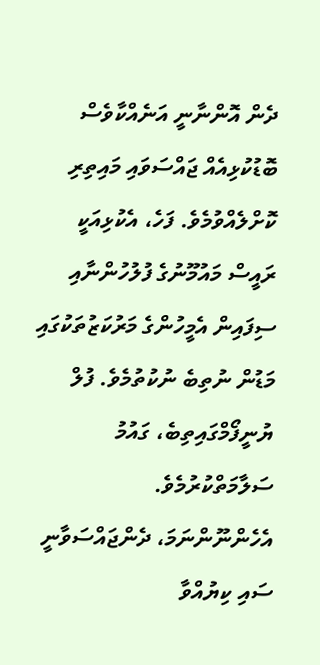ދެން އޮންނާނީ އަނެއްކާވެސް ބޮޑުކުޅިއެއް ޖައްސަވައި މައިތިރި ކޮށްލެއްވުމެވެ. ފަހެ، އެކުޅިއަކީ ރައީސް މައުމޫނުގެ ފުލުހުންނާއި ސިފައިން އެމީހުންގެ މަރުކަޒުތަކުގައި މަޑުން ނުތިބެ ނުކުތުމެވެ. ފުލް ޔުނީފޯމްގައިތިބެ، ގައުމު ސަލާމަތްކުރުމެވެ. އެހެންނޫންނަމަ، ދެންޖައްސަވާނީ ސައި ކިޔުއްވާ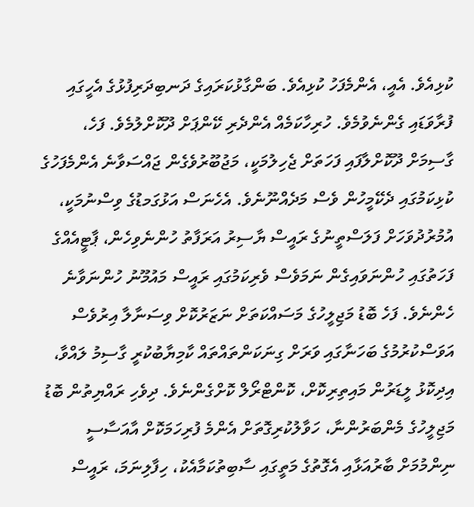ކުޅިއެވެ. އެއީ، އެންމެފަހު ކުޅިއެވެ. ބަންގާޅުކަރައިގެ ދަނބިދަރިފުޅުގެ އެހީގައި ފުރާވަޑައި ގެންނެވުމެވެ. ހުރިހާކަމެއް އެންދެރި ކޭންޕަށް ދޫކޮށްލުމެވެ. ފަހެ، ގާސިމަށް ދޫކޮށްލާފައި ފަހަތަށް ޖެހިލުމަކީ، މަޖުބޫރުވެގެން ޖައްސަވާނެ އެންމެފަހުގެ ކުޅިކަމުގައި ދެކޭމީހުން ވެސް މަދެއްނޫނެވެ. އެހެނަސް އަޅުގަމޑުގެ ވިސްނުމަކީ، އުމުރުދުވަހަށް ފަލަސްތީނުގެ ރައީސް ޔާސިރު އަރަފާތު ހުންނެވިހެން، ޕާޓީއެއްގެ ފަހަތުގައި ހުންނަވައިގެން ނަމަވެސް ވެރިކަމުގައި ރައީސް މައުމޫނު ހުންނަވާނެ ހެންނެވެ. ފަހެ ބޮޑު މަޖިލީހުގެ މަސައްކަތަށް ނަޒަރުކޮށް ވިސަނާލާ އިރުވެސް އަވަސްކުރުމުގެ ބަހަނާގައި ވަރަށް ގިނަކަންތައްތައް ކާމިޔާބުކުރީ ގާސިމު ލައްވާ، އިދިކޮޅު ލީޑަރުން މައިތިރިކޮށް، ކޮންޓްރޯލް ކޮށްގެންނެވެ. ދިވެހި ރައްޔިތުން ބޮޑު މަޖިލީހުގެ މެންބަރުންނާ، ހަވާލުކުރިގޮތަށް އެންމެ ފުރިހަމަކޮށް އާއަސާސީ ނިންމުމަށް ބާރުއަޅާއި އެގޮތުގެ މަތީގައި ސާބިތުކަމާއެކު، ހިފާލިނަމަ، ރައީސް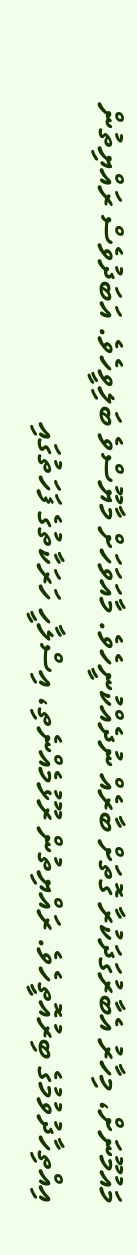މައުމޫނަށް، މިހާރު އެބާރުގަދަކުރާ ގޮތަށް ބާރެއް ނުދެއްކުނީހެވެ. މާއަވަހަށް މާޔޫސްވެ ބަލިވީހެވެ. އަބަދުވެސް ރައްޔިތުން އިއްތިހާދުވުމުގެ ބިރުއޮތީހެވެ. ރައްޔިތުން ރޫޅުމެއްނެތި، އިސްލާހީ ހަރަކާތުގެ ފަހަތުގައި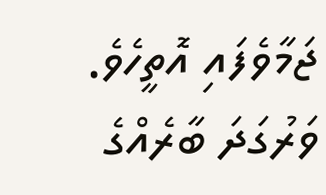ޖަމާވެފައި އޮތީހެވެ. ވަރުގަދަ ބާރެއްގެ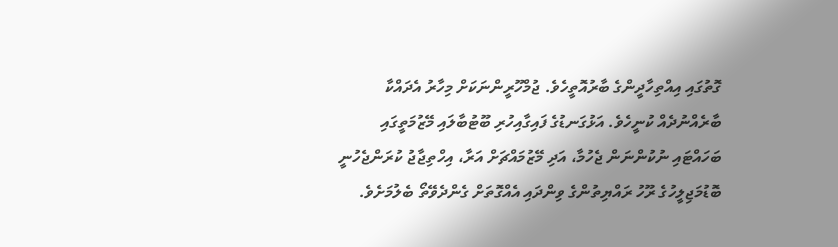ގޮތުގައި އިއްތިހާދީންގެ ބާރުއޮތީހެވެ. ޖުމްހޫރީންނަކަށް މިހާރު އެދައްކާ ބާރެއްނުދެއް ކުނީހެވެ. އަޅުގަނޑުގެ ފައިގާއިހުރި ބޫޓުބާލައި މޭޒުމަތީގައި ބަހައްޓައި ނުކުންނަން ޖެހުމާ، އަދި މޭޒުމައްޗަށް އަރާ، އިހްތިޖާޖު ކުރަންޖެހުނީ ބޮޑުމަޖިލީހުގެ ރޫހު ރައްޔިތުންގެ ވިންދައި އެއްގޮތަށް ގެންދެވޭތޯ ބެލުމަށެވެ.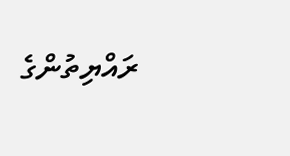ރައްޔިތުންގެ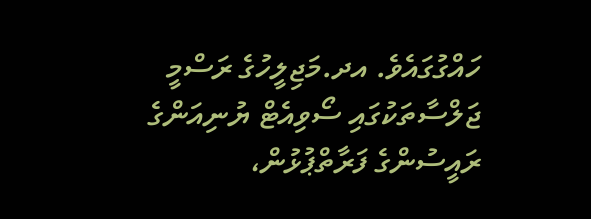ހައްގުގައެވެ. އދ.މަޖިލީހުގެ ރަސްމީ ޖަލްސާތަކުގައި ސޯވިއެޓް ޔުނިއަންގެ ރައީސުންގެ ފަރާތްޕުޅުން،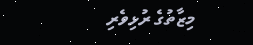މިޒާތުގެ ރުޅިވެރި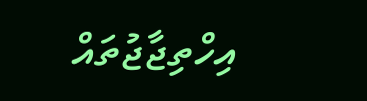އިހްތިޖާޖުތައް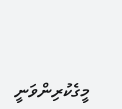މީގެކުރިންވަނީ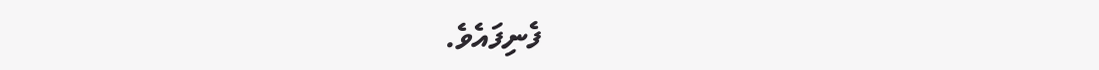ފެނިފައެވެ.